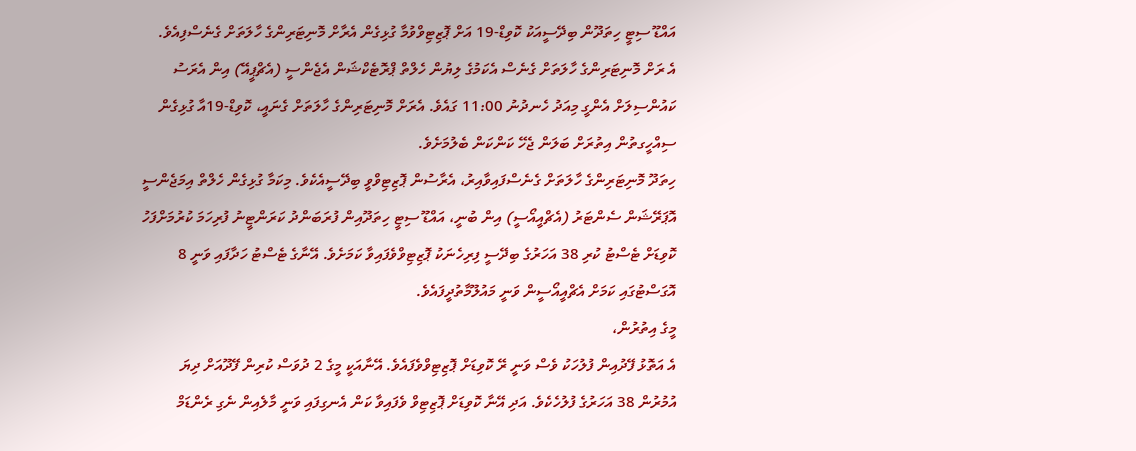އައްޑޫ ސިޓީ ހިތަދޫން ބިދޭސީއަކު ކޮވިޑް-19 އަށް ޕޮޒިޓިވްވުމާ ގުޅިގެން އެރާށް މޮނިޓަރިންގެ ހާލަތަށް ގެނެސްފިއެވެ.
އެ ރަށް މޮނިޓަރިންގެ ހާލަތަށް ގެނެސް އެކަމުގެ ލިޔުން ހެލްތް ޕްރޮޓެކްޝަން އެޖެންސީ (އެޗްޕީއޭ) އިން އެރަސު ކައުންސިލަށް އެންގީ މިއަދު ހެނދުނު 11:00 ގައެވެ. އެރަށް މޮނިޓަރިންގެ ހާލަތަށް ގެނައީ، ކޮވިޑް-19އާ ގުޅިގެން ސިއްހީގތުން އިތުރަށް ބަލަން ޖެހޭ ކަންކަން ބެލުމަށެވެ.
ހިތަދޫ މޮނިޓަރިންގެ ހާލަތަށް ގެނެސްފައިވާއިރު، އެރާސުން ޕޮޒިޓިވްވީ ބިދޭސީއެކެވެ. މިކަމާ ގުޅިގެން ހެލްތް އިމަޖެންސީ އޮޕަރޭޝަން ސެންޓަރު (އެޗްއީއޯސީ) އިން ބުނީ، އައްޑޫ ސިޓީ ހިތަދޫއިން ފުރަބަންދު ކަރަންޓީނު ފުރިހަމަ ކުރުމަށްފަހު ކޮވިޑަށް ޓެސްޓު ކުރި 38 އަހަރުގެ ބިދޭސީ ފިރިހެނަކު ޕޮޒިޓިވްވެފައިވާ ކަމަށެވެ. އޭނާގެ ޓެސްޓު ހަދާފައި ވަނީ 8 އޮގަސްޓުގައި ކަމަށް އެޗްއީއޯސީން ވަނީ މައުލޫމާތުދީފައެވެ.
މީގެ އިތުރުން،
އެ އަތޮޅު ފޭދުއިން ފުލުހަކު ވެސް ވަނީ ރޭ ކޮވިޑަށް ޕޮޒިޓިވްވެފައެވެ. އޭނާއަކީ މީގެ 2 ދުވަސް ކުރިން ފޭދޫއަށް ދިޔަ އުމުރުން 38 އަހަރުގެ ފުލުހެކެވެ. އަދި އޭނާ ކޮވިޑަށް ޕޮޒިޓިވް ވެފައިވާ ކަން އެނގިފައި ވަނީ މާލެއިން ނެގި ރެންޑަމް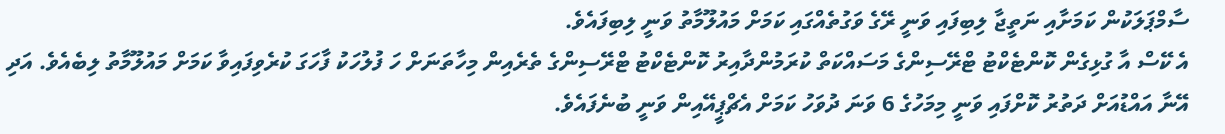ސާމްޕަލަކުން ކަމަށާއި ނަތީޖާ ލިބިފައި ވަނީ ރޭގެ ވަގުތެއްގައި ކަމަށް މައުލޫމާތު ވަނީ ލިބިފައެވެ.
އެ ކޭސް އާ ގުޅިގެން ކޮންޓެކްޓު ޓްރޭސިންގެ މަސައްކަތް ކުރަމުންދާއިރު ކޮންޓެކްޓު ޓްރޭސިންގެ ތެރެއިން މިހާތަނަށް ހަ ފުލުހަކު ފާހަގަ ކުރެވިފައިވާ ކަމަށް މައުލޫމާތު ލިބެއެވެ. އަދި އޭނާ އައްޑުއަށް ދަތުރު ކޮށްފައި ވަނީ މިމަހުގެ 6 ވަނަ ދުވަހު ކަމަށް އެޗްޕީއޭއިން ވަނީ ބުނެފައެވެ.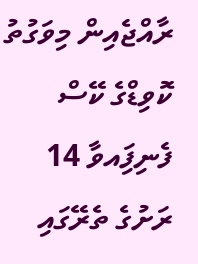ރާއްޖެއިން މިވަގުތު ކޮވިޑްގެ ކޭސް ފެނިފަިއވާ 14 ރަށުގެ ތެރޭގައި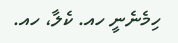ހިމެނެނީ ހއ. ކެލާ، ހއ.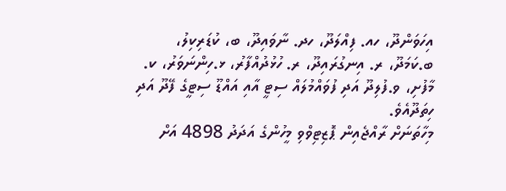އިހަވަންދޫ، ހއ. ފިއްލަދޫ، ހދ. ނާވައިދޫ، ބ، ކުޑަރިކިލު، ބ.ކަމަދޫ، ރ. އިނގުރައިދޫ، ރ. ހުޅުދުއްފާރު، ޅ.ހިންނަވަރު، ކ. މާފުށި، ވ.ފުލިދޫ އަދި ފުވައްމުލައް ސިޓީ އާއި އައްޑޫ ސިޓީގެ ފޭދޫ އަދި ހިތަދޫއެވެ.
މިހާތަނަށް ރާއްޖެއިން ޕޮޒިޓިވްވި މީހުންގެ އަދަދު 4898 އަށް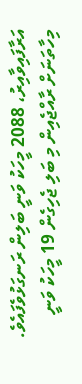އަރާފައިވާއިރު، 2088 މީހަކު ވަނީ ބަލިން ރަނގަޅުވެފައެވެ. މިހާތަނަށް ރާއްޖެއިން މި ބަލި ޖެހިގެން 19 މީހަކު ވަނީ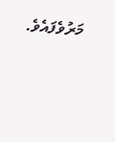މަރުވެފައެވެ.